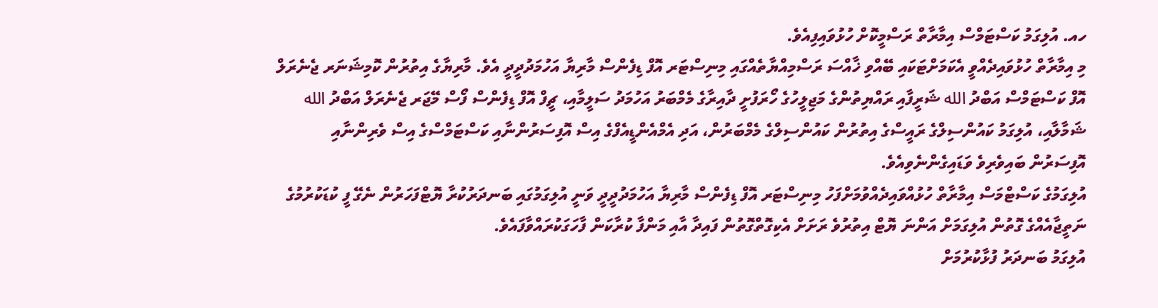ހއ. އުލިގަމު ކަސްޓަމްސް އިމާރާތް ރަސްމީކޮށް ހުޅުވައިފިއެވެ.
މި އިމާރާތް ހުޅުވައިދެއްވީ އެކަމަށްޓަކައި ބޭއްވި ޚާއްސަ ރަސްމިއްޔާތެއްގައި މިނިސްޓަރ އޮފް ޑިފެންސް މާރިޔާ އަހުމަދުދީދީ އެވެ. މާރިޔާގެ އިތުރުން ކޮމިޝަނަރ ޖެނެރަލް އޮފް ކަސްޓަމްސް އަބްދު الله ޝަރީފާއި ރައްޔިތުންގެ މަޖިލީހުގެ ހޯރަފުށީ ދާއިރާގެ މެމްބަރު އަހުމަދު ސަލީމާއި، ޗީފް އޮފް ޑިފެންސް ފޯސް މޭޖަރ ޖެނެރަލް އަބްދު الله ޝަމާލާއި، އުލިގަމު ކައުންސިލްގެ ރައީސްގެ އިތުރުން ކައުންސިލްގެ މެމްބަރުން، އަދި އެމްއެންޑީއެފްގެ އިސް އޮފިސަރުންނާއި ކަސްޓަމްސްގެ އިސް ވެރިންނާއި އޮފިސަރުން ބައިވެރިވެ ވަޑައިގެންނެވިއެވެ.
އުލިގަމުގެ ކަސްޓްމަސް އިމާރާތް ހުޅުއްވައިދެއްވުމަށްފަހު މިނިސްޓަރ އޮފް ޑިފެންސް މާރިޔާ އަހުމަދުދީދީ ވަނީ އުލިގަމުގައި ބަނދަރުކުރާ ޔޮޓްފަހަރުން ނެގޭ ފީ ކުޑަކުރުމުގެ ނަތީޖާއެއްގެ ގޮތުން އުލިގަމަށް އަންނަ ޔޮޓް އިތުރުވެ ރަށަށް އެކިގޮތްގޮތުން ފައިދާ އާއި މަންފާ ކުރާކަން ފާހަގަކުރައްވާފައެވެ.
އުލިގަމު ބަނދަރު ފުޅާކުރުމަށް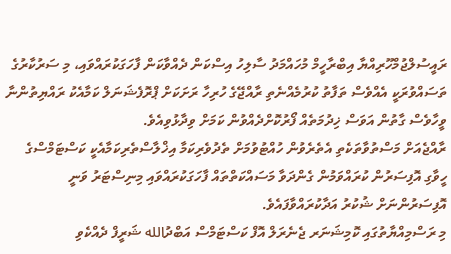ރައީސުލްޖުމްހޫރިއްޔާ އިބްރާހީމް މުހައްމަދު ސާލިހު އިސްކަން ދެއްވާކަން ފާހަގަކުރައްވައި، މި ސަރުކާރުގެ ތަސައްވުރަކީ އެއްވެސް ތަފާތު ކުރުމެއްނެތި ރާއްޖޭގެ ހުރިހާ ރަށަކަށް ޕްރޮފެޝަނަލް ކަމާއެކު ރައްޔިތުންނާ ވީހާވެސް ގާތުން އަވަސް ޚިދުމަތެއް ފޯރުކޮށްދެއްވުން ކަމަށް ވިދާޅުވިއެވެ.
ރާއްޖެއަށް މަސްތުވާތަކެތި އެތެރެވުން ހުއްޓުވުމަށް ތެދުވެރިކަމާ އިޚްލާސްތެރިކަމާއެކީ ކަސްޓަމްސްގެ ހީވާގި އޮފިސަރުން ކުރައްވަމުން ގެންދަވާ މަސައްކަތްތައް ފާހަގަކުރައްވައި މިނިސްޓަރު ވަނީ އޮފިސަރުންނަށް ޝުކުރު އަދާކުރައްވާފައެވެ.
މި ރަސްމިއްޔާތުގައި ކޮމިޝަނަރ ޖެނެރަލް އޮފް ކަސްޓަމްސް އަބްދުالله ޝަރީފް ދެއްކެވި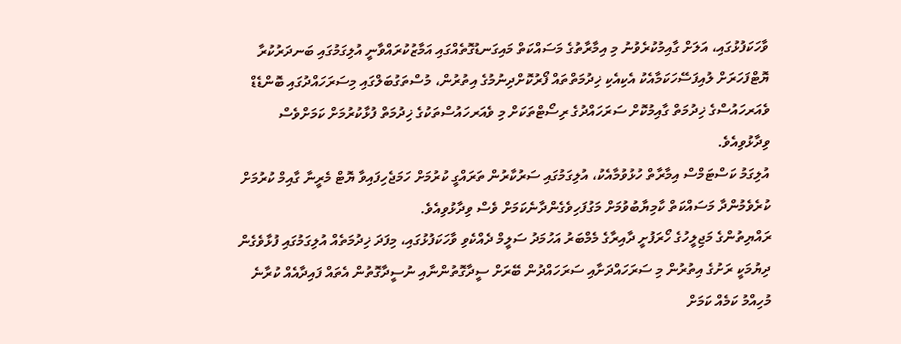ވާހަކަފުޅުގައި، އަލަށް ގާއިމުކުރެވުނު މި އިމާރާތުގެ މަސައްކަތް މައިގަނޑުގޮތެއްގައި އަމާޒުކުރައްވާނީ އުލިގަމުގައި ބަނދަރުކުރާ ޔޮޓްފަހަރަށް ލުއިފަސޭހަކަމާއެކު އެކިއެކި ޚިދުމަތްތައް ފޯރުކޮށްދިނުމުގެ އިތުރުން، މުސްތަގުބަލްގައި މިސަރަހައްދުގައި ބޮންޑެޑް ވެއަރހައުސްގެ ޚިދުމަތް ގާއިމުކޮށް ސަރަހައްދުގެ ރިސޯޓްތަކަށް މި ވެއަރހައުސްތަކުގެ ޚިދުމަތް ފުޅާކުރުމަށް ކަމަށްވެސް ވިދާޅުވިއެވެ.
އުލިގަމު ކަސްޓަމްސް އިމާރާތް ހުޅުވުމާއެކު، އުލިގަމުގައި ސަރުކާރުން ތަރައްގީ ކުރުމަށް ހަމަޖެހިފައިވާ ޔޮޓް މެރީނާ ގާއިމް ކުރުމަށް ކުރެވެމުންދާ މަސައްކަތް ކާމިޔާބުވުމަށް މަގުފަހިވެގެންދާނެކަމަށް ވެސް ވިދާޅުވިއެވެ.
ރައްޔިތުންގެ މަޖިލީހުގެ ހޯރަފުށީ ދާއިރާގެ މެމްބަރު އަހުމަދު ސަލީމް ދެއްކެވި ވާހަކަފުޅުގައި، މިފަދަ ޚިދުމަތެއް އުލިގަމުގައި ފުޅާވެގެން ދިޔުމަކީ ރަށުގެ އިތުރުން މި ސަރަހައްދަށާއި ސަރަހައްދުން ބޭރަށް ސީދާގޮތުންނާއި ނުސީދާގޮތުން އެތައް ފައިދާއެއް ކުރާނެ މުހިއްމު ކަމެއް ކަމަށް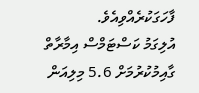ފާހަގަކުރެއްވިއެވެ.
އުލިގަމު ކަސްޓަމްސް އިމާރާތް ގާއިމުކުރުމަށް 5.6 މިލިއަން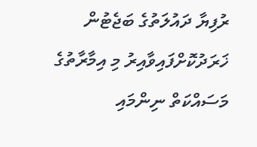ރުފިޔާ ދައުލަތުގެ ބަޖެޓުން ޚަރަދުކޮށްފައިވާއިރު މި އިމާރާތުގެ މަސައްކަތް ނިންމައި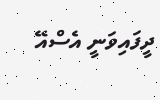ދީފައިވަނީ އެސްއޭ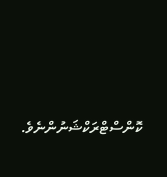ކޮންސްޓްރަކްޝަނުންނެވެ.